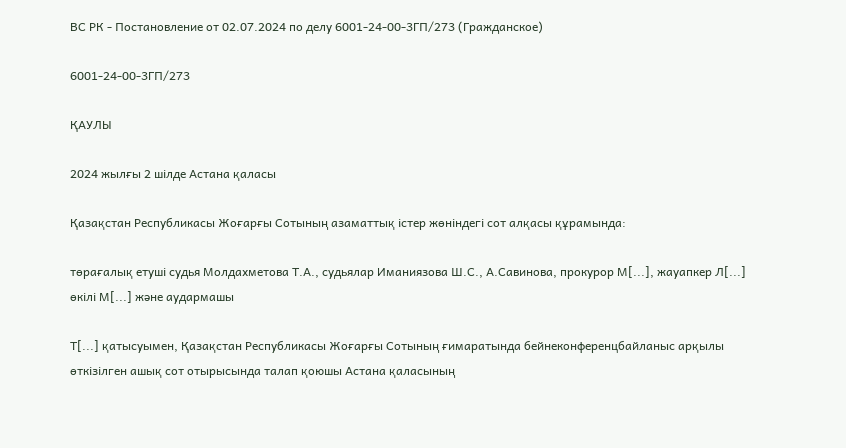ВС РК - Постановление от 02.07.2024 по делу 6001-24-00-3ГП/273 (Гражданское)

6001-24-00-3ГП/273

ҚАУЛЫ

2024 жылғы 2 шілде Астана қаласы

Қазақстан Республикасы Жоғарғы Сотының азаматтық істер жөніндегі сот алқасы құрамында:

төрағалық етуші судья Молдахметова Т.А., судьялар Иманиязова Ш.С., А.Савинова, прокурор М[...], жауапкер Л[...] өкілі М[...] және аудармашы

Т[...] қатысуымен, Қазақстан Республикасы Жоғарғы Сотының ғимаратында бейнеконференцбайланыс арқылы өткізілген ашық сот отырысында талап қоюшы Астана қаласының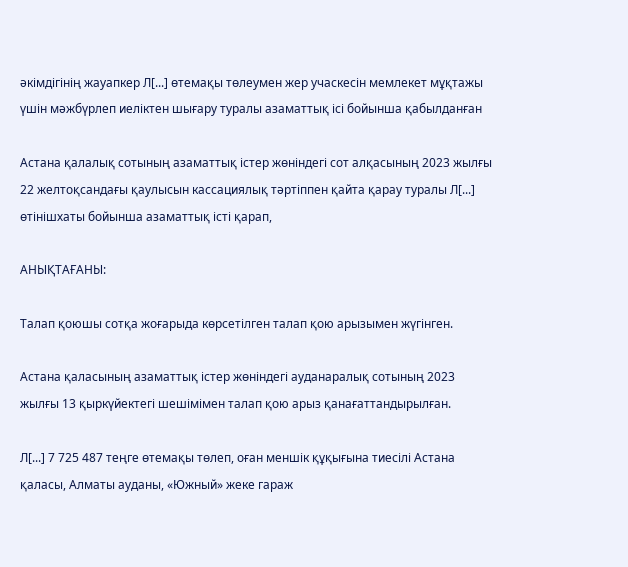әкімдігінің жауапкер Л[...] өтемақы төлеумен жер учаскесін мемлекет мұқтажы үшін мәжбүрлеп иеліктен шығару туралы азаматтық ісі бойынша қабылданған

Астана қалалық сотының азаматтық істер жөніндегі сот алқасының 2023 жылғы 22 желтоқсандағы қаулысын кассациялық тәртіппен қайта қарау туралы Л[...] өтінішхаты бойынша азаматтық істі қарап,

АНЫҚТАҒАНЫ:

Талап қоюшы сотқа жоғарыда көрсетілген талап қою арызымен жүгінген.

Астана қаласының азаматтық істер жөніндегі ауданаралық сотының 2023 жылғы 13 қыркүйектегі шешімімен талап қою арыз қанағаттандырылған.

Л[...] 7 725 487 теңге өтемақы төлеп, оған меншік құқығына тиесілі Астана қаласы, Алматы ауданы, «Южный» жеке гараж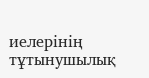иелерінің тұтынушылық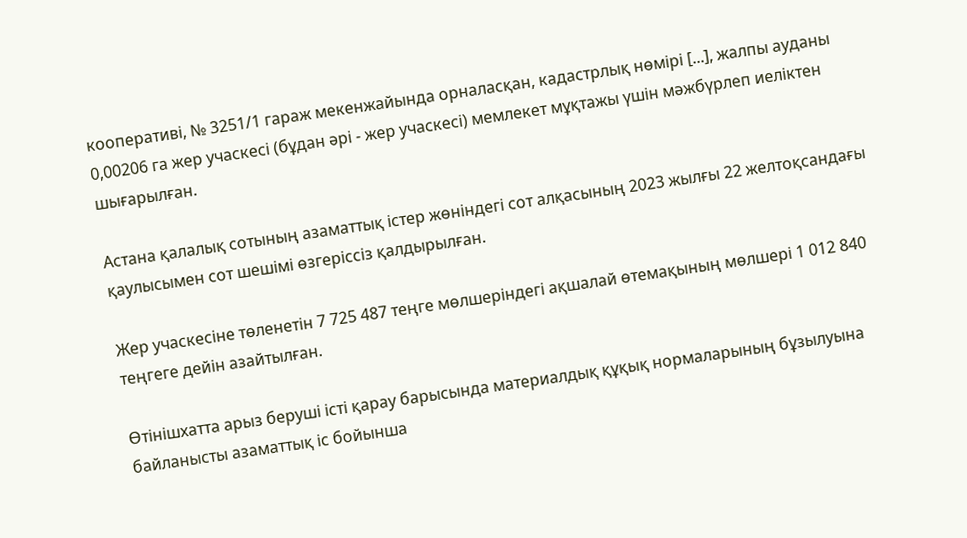кооперативі, № 3251/1 гараж мекенжайында орналасқан, кадастрлық нөмірі [...], жалпы ауданы 0,00206 га жер учаскесі (бұдан әрі - жер учаскесі) мемлекет мұқтажы үшін мәжбүрлеп иеліктен шығарылған.

Астана қалалық сотының азаматтық істер жөніндегі сот алқасының 2023 жылғы 22 желтоқсандағы қаулысымен сот шешімі өзгеріссіз қалдырылған.

Жер учаскесіне төленетін 7 725 487 теңге мөлшеріндегі ақшалай өтемақының мөлшері 1 012 840 теңгеге дейін азайтылған.

Өтінішхатта арыз беруші істі қарау барысында материалдық құқық нормаларының бұзылуына байланысты азаматтық іс бойынша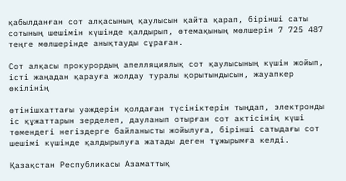қабылданған сот алқасының қаулысын қайта қарап, бірінші саты сотының шешімін күшінде қалдырып, өтемақының мөлшерін 7 725 487 теңге мөлшерінде анықтауды сұраған.

Сот алқасы прокурордың апелляциялық сот қаулысының күшін жойып, істі жаңадан қарауға жолдау туралы қорытындысын, жауапкер өкілінің

өтінішхаттағы уәждерін қолдаған түсініктерін тыңдап, электронды іс құжаттарын зерделеп, дауланып отырған сот актісінің күші төмендегі негіздерге байланысты жойылуға, бірінші сатыдағы сот шешімі күшінде қалдырылуға жатады деген тұжырымға келді.

Қазақстан Республикасы Азаматтық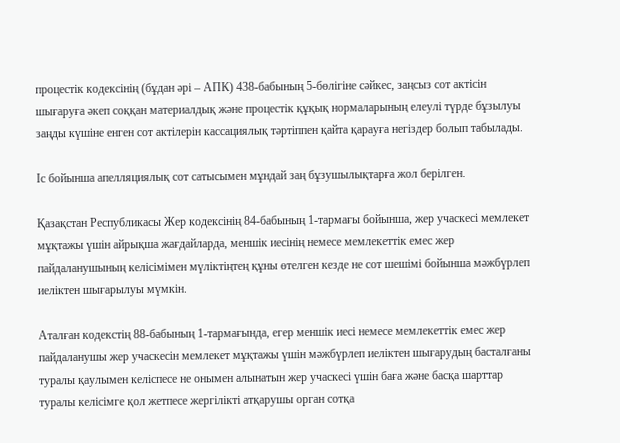процестік кодексінің (бұдан әрі – АПК) 438-бабының 5-бөлігіне сәйкес, заңсыз сот актiсiн шығаруға әкеп соққан материалдық және процестік құқық нормаларының елеулi түрде бұзылуы заңды күшіне енген сот актілерін кассациялық тәртіппен қайта қарауға негiздер болып табылады.

Іс бойынша апелляциялық сот сатысымен мұндай заң бұзушылықтарға жол берілген.

Қазақстан Республикасы Жер кодексінің 84-бабының 1-тармағы бойынша, жер учаскесi мемлекет мұқтажы үшiн айрықша жағдайларда, меншік иесінің немесе мемлекеттік емес жер пайдаланушының келісімімен мүлiктіңтең құны өтелген кезде не сот шешiмi бойынша мәжбүрлеп иелiктен шығарылуы мүмкін.

Аталған кодекстің 88-бабының 1-тармағында, егер меншік иесі немесе мемлекеттік емес жер пайдаланушы жер учаскесін мемлекет мұқтажы үшін мәжбүрлеп иеліктен шығарудың басталғаны туралы қаулымен келіспесе не онымен алынатын жер учаскесі үшін баға және басқа шарттар туралы келісімге қол жетпесе жергілікті атқарушы орган сотқа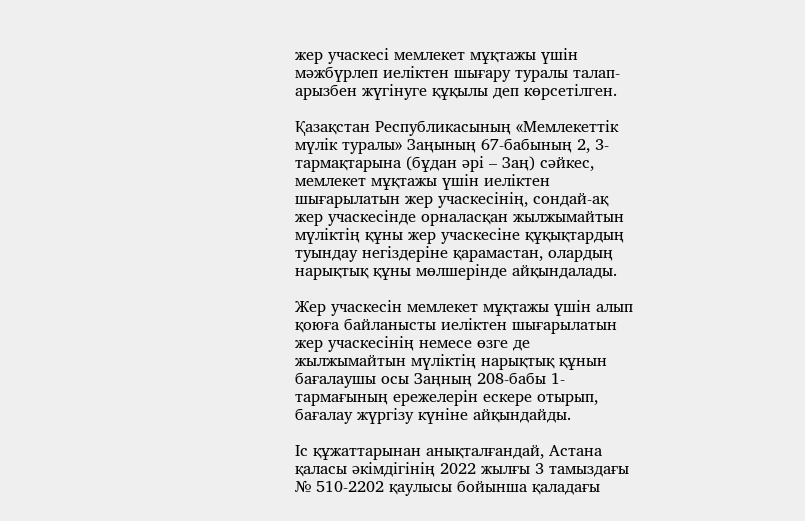жер учаскесі мемлекет мұқтажы үшін мәжбүрлеп иеліктен шығару туралы талап-арызбен жүгінуге құқылы деп көрсетілген.

Қазақстан Республикасының «Мемлекеттік мүлік туралы» Заңының 67-бабының 2, 3-тармақтарына (бұдан әрі – Заң) сәйкес, мемлекет мұқтажы үшін иеліктен шығарылатын жер учаскесінің, сондай-ақ жер учаскесінде орналасқан жылжымайтын мүліктің құны жер учаскесіне құқықтардың туындау негіздеріне қарамастан, олардың нарықтық құны мөлшерінде айқындалады.

Жер учаскесін мемлекет мұқтажы үшін алып қоюға байланысты иеліктен шығарылатын жер учаскесінің немесе өзге де жылжымайтын мүліктің нарықтық құнын бағалаушы осы Заңның 208-бабы 1-тармағының ережелерін ескере отырып, бағалау жүргізу күніне айқындайды.

Іс құжаттарынан анықталғандай, Астана қаласы әкімдігінің 2022 жылғы 3 тамыздағы № 510-2202 қаулысы бойынша қаладағы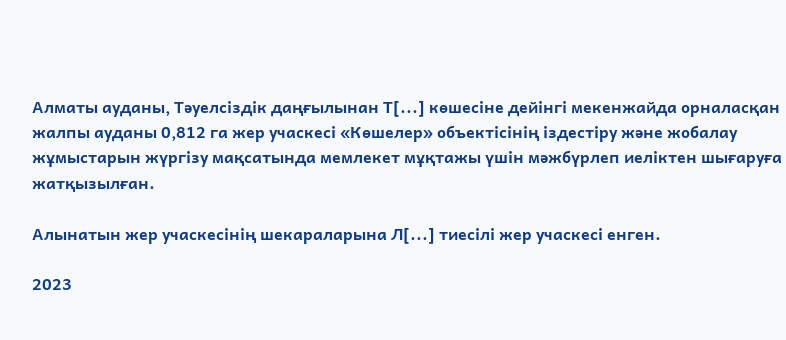Алматы ауданы, Тәуелсіздік даңғылынан Т[...] көшесіне дейінгі мекенжайда орналасқан жалпы ауданы 0,812 га жер учаскесі «Көшелер» объектісінің іздестіру және жобалау жұмыстарын жүргізу мақсатында мемлекет мұқтажы үшін мәжбүрлеп иеліктен шығаруға жатқызылған.

Алынатын жер учаскесінің шекараларына Л[...] тиесілі жер учаскесі енген.

2023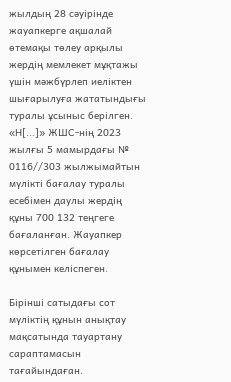жылдың 28 сәуірінде жауапкерге ақшалай өтемақы төлеу арқылы жердің мемлекет мұқтажы үшін мәжбүрлеп иеліктен шығарылуға жататындығы туралы ұсыныс берілген. «Н[...]» ЖШС-нің 2023 жылғы 5 мамырдағы № 0116//303 жылжымайтын мүлікті бағалау туралы есебімен даулы жердің құны 700 132 теңгеге бағаланған. Жауапкер көрсетілген бағалау құнымен келіспеген.

Бірінші сатыдағы сот мүліктің құнын анықтау мақсатында тауартану сараптамасын тағайындаған.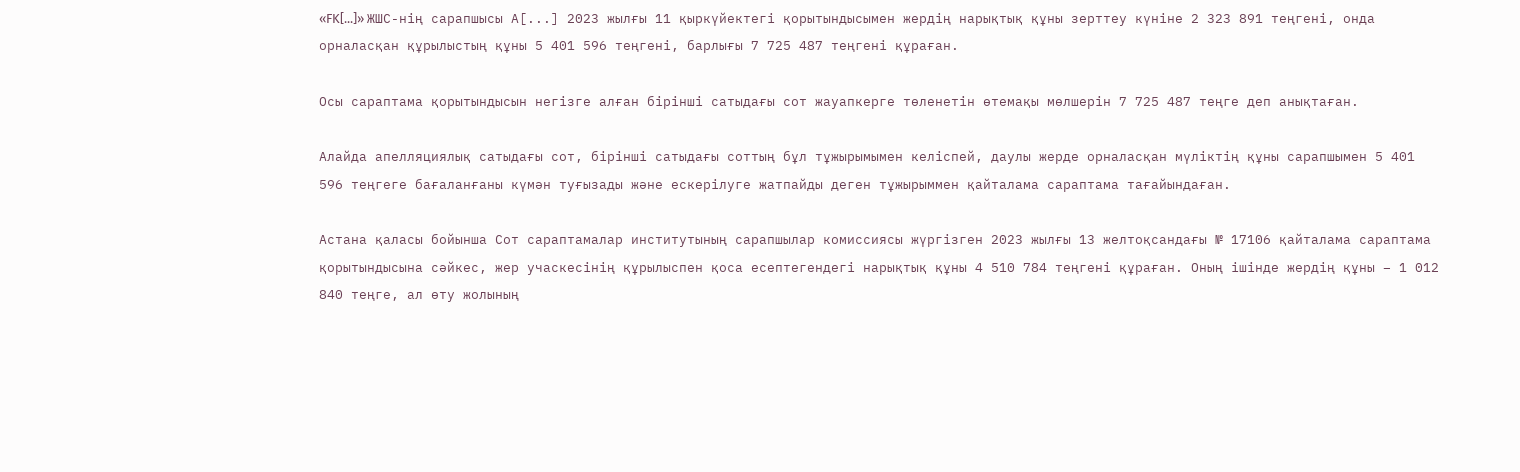«FK[...]» ЖШС-нің сарапшысы А[...] 2023 жылғы 11 қыркүйектегі қорытындысымен жердің нарықтық құны зерттеу күніне 2 323 891 теңгені, онда орналасқан құрылыстың құны 5 401 596 теңгені, барлығы 7 725 487 теңгені құраған.

Осы сараптама қорытындысын негізге алған бірінші сатыдағы сот жауапкерге төленетін өтемақы мөлшерін 7 725 487 теңге деп анықтаған.

Алайда апелляциялық сатыдағы сот, бірінші сатыдағы соттың бұл тұжырымымен келіспей, даулы жерде орналасқан мүліктің құны сарапшымен 5 401 596 теңгеге бағаланғаны күмән туғызады және ескерілуге жатпайды деген тұжырыммен қайталама сараптама тағайындаған.

Астана қаласы бойынша Сот сараптамалар институтының сарапшылар комиссиясы жүргізген 2023 жылғы 13 желтоқсандағы № 17106 қайталама сараптама қорытындысына сәйкес, жер учаскесінің құрылыспен қоса есептегендегі нарықтық құны 4 510 784 теңгені құраған. Оның ішінде жердің құны – 1 012 840 теңге, ал өту жолының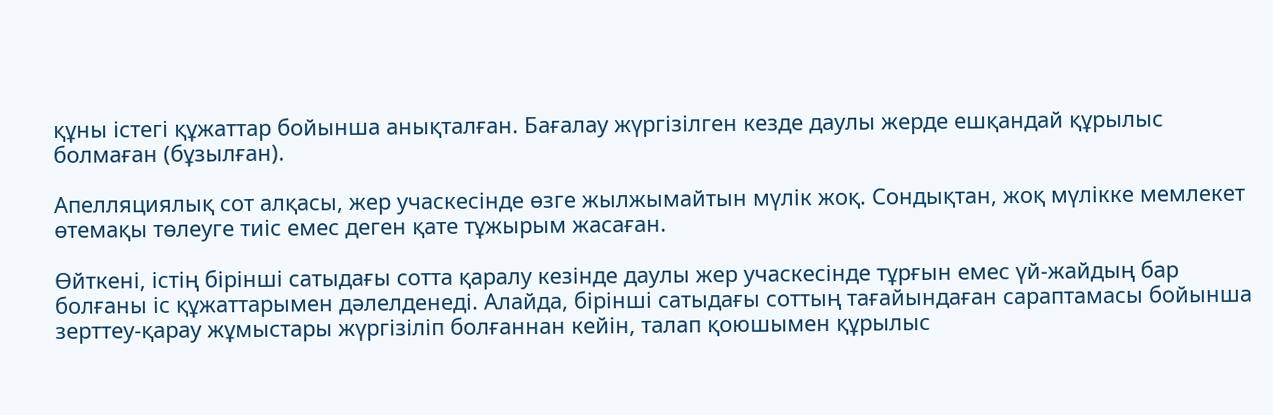құны істегі құжаттар бойынша анықталған. Бағалау жүргізілген кезде даулы жерде ешқандай құрылыс болмаған (бұзылған).

Апелляциялық сот алқасы, жер учаскесінде өзге жылжымайтын мүлік жоқ. Сондықтан, жоқ мүлікке мемлекет өтемақы төлеуге тиіс емес деген қате тұжырым жасаған.

Өйткені, істің бірінші сатыдағы сотта қаралу кезінде даулы жер учаскесінде тұрғын емес үй-жайдың бар болғаны іс құжаттарымен дәлелденеді. Алайда, бірінші сатыдағы соттың тағайындаған сараптамасы бойынша зерттеу-қарау жұмыстары жүргізіліп болғаннан кейін, талап қоюшымен құрылыс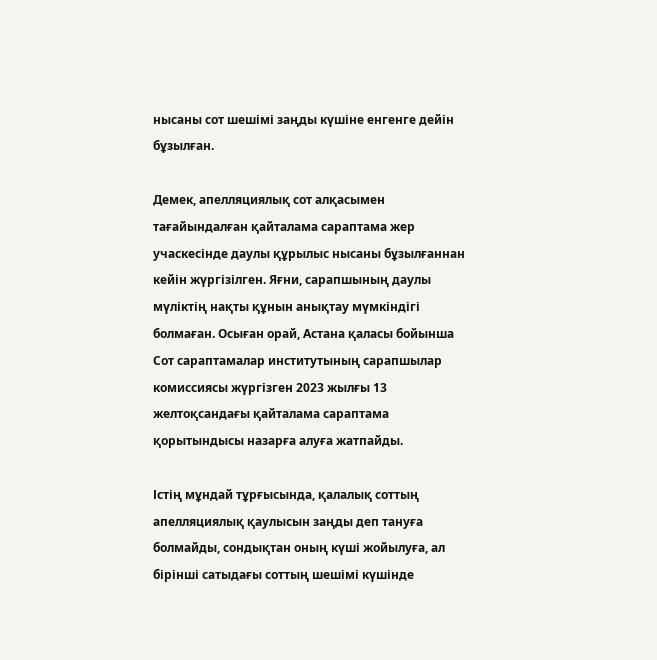нысаны сот шешімі заңды күшіне енгенге дейін бұзылған.

Демек, апелляциялық сот алқасымен тағайындалған қайталама сараптама жер учаскесінде даулы құрылыс нысаны бұзылғаннан кейін жүргізілген. Яғни, сарапшының даулы мүліктің нақты құнын анықтау мүмкіндігі болмаған. Осыған орай, Астана қаласы бойынша Сот сараптамалар институтының сарапшылар комиссиясы жүргізген 2023 жылғы 13 желтоқсандағы қайталама сараптама қорытындысы назарға алуға жатпайды.

Істің мұндай тұрғысында, қалалық соттың апелляциялық қаулысын заңды деп тануға болмайды, сондықтан оның күші жойылуға, ал бірінші сатыдағы соттың шешімі күшінде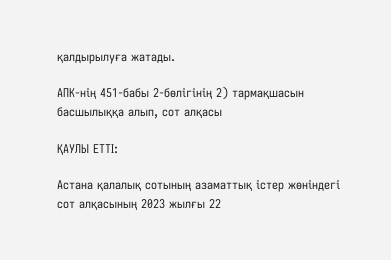қалдырылуға жатады.

АПК-нің 451-бабы 2-бөлігінің 2) тармақшасын басшылыққа алып, сот алқасы

ҚАУЛЫ ЕТТІ:

Астана қалалық сотының азаматтық істер жөніндегі сот алқасының 2023 жылғы 22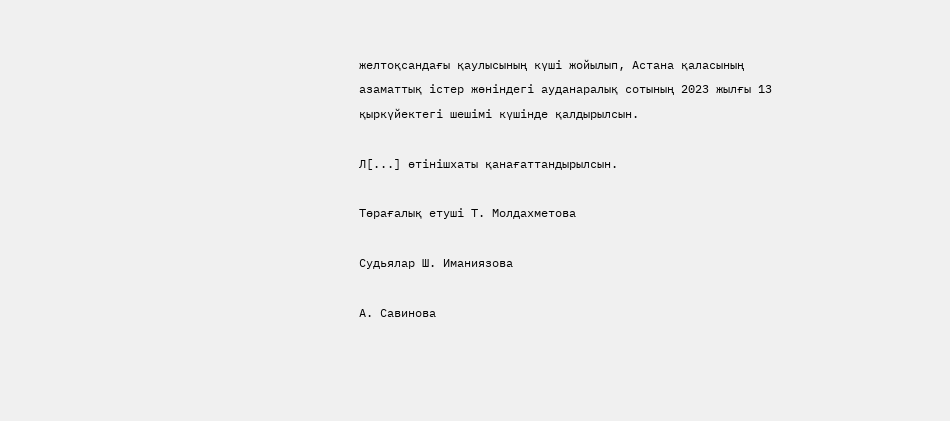желтоқсандағы қаулысының күші жойылып, Астана қаласының азаматтық істер жөніндегі ауданаралық сотының 2023 жылғы 13 қыркүйектегі шешімі күшінде қалдырылсын.

Л[...] өтінішхаты қанағаттандырылсын.

Төрағалық етуші Т. Молдахметова

Судьялар Ш. Иманиязова

А. Савинова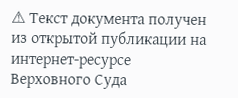⚠ Текст документа получен из открытой публикации на интернет-ресурсе Верховного Суда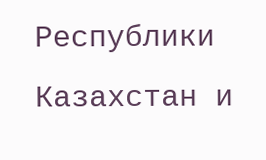Республики Казахстан и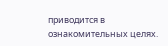приводится в ознакомительных целях.